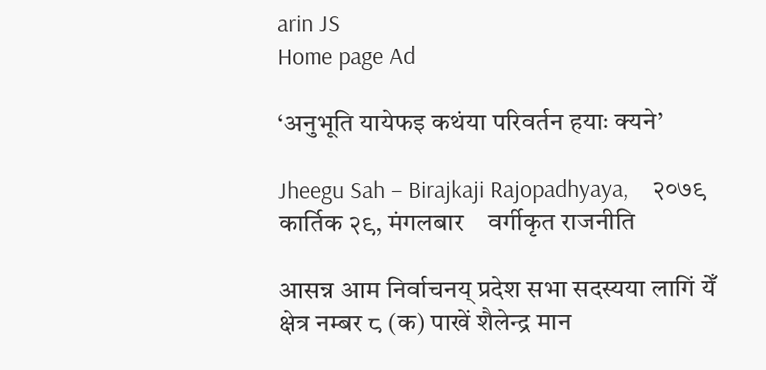arin JS
Home page Ad

‘अनुभूति यायेफइ कथंया परिवर्तन हयाः क्यने’

Jheegu Sah – Birajkaji Rajopadhyaya,    २०७९ कार्तिक २९, मंगलबार    वर्गीकृत राजनीति

आसन्न आम निर्वाचनय् प्रदेश सभा सदस्यया लागिं येँ क्षेत्र नम्बर ८ (क) पाखें शैलेन्द्र मान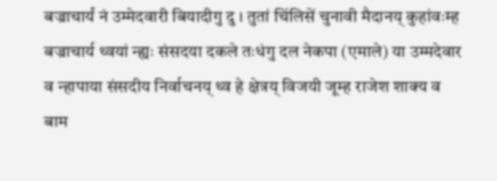बज्राचार्यं नं उम्मेदवारी बियादीगु दु । तुतां चिंलिसें चुनावी मैदानय् कुहांवःम्ह बज्राचार्य थ्वयां न्ह्यः संसदया दकले तःधंगु दल नेकपा (एमाले) या उम्मदेवार व न्हापाया संसदीय निर्वाचनय् थ्व हे क्षेत्रय् विजयी जूम्ह राजेश शाक्य व बाम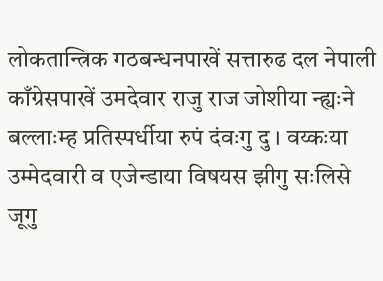लोकतान्त्रिक गठबन्धनपाखें सत्तारुढ दल नेपाली काँग्रेसपाखें उमदेवार राजु राज जोशीया न्ह्यःने बल्लाःम्ह प्रतिस्पर्धीया रुपं दंवःगु दु । वय्कःया उम्मेदवारी व एजेन्डाया विषयस झीगु सःलिसे जूगु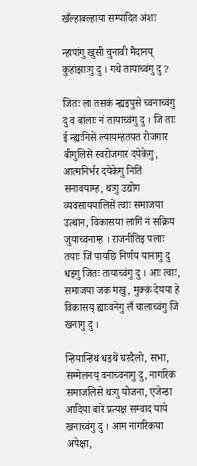खँल्हाबल्हाया सम्पादित अंशः

न्हापांगु खुसी चुनावी मैदानय् कुहांझाःगु दु । गथे तायाच्वंगु दु ?

जितः ला तसकं न्ह्यइपुसे च्वनाच्वंगु दु व बांलाः नं तायाच्वंगु दु । जि ताः ई न्ह्यःनिसें ल्यायम्हतयत रोजगार बीगुलिसें स्वरोजगार दयेकेगु, आत्मनिर्भर दयेकेगु नितिं सनावयाम्ह, थःगु उद्योग व्यवसाययालिसें त्वाः समाजया उत्थान, विकासया लागिं नं सक्रिय जुयाच्वनाम्ह । राजनीतिइ पलाः तयाः जिं पायछि निर्णय यानागु दु धइगु जितः तायाच्वंगु दु । आः त्वाः, समाजया जक मखु, मुक्कं देयया हे विकासय् ह्याःवनेगु लँ चालाच्वंगु जिं खनागु दु ।

न्हियान्हिथं धइथें घरदैलो, सभा, सम्मेलनय् वनाच्वनागु दु, नागरिक समाजलिसे थःगु योजना, एजेन्डा आदिया बारे प्रत्यक्ष सम्वाद याये खनाच्वंगु दु । आम नागरिकया अपेक्षा,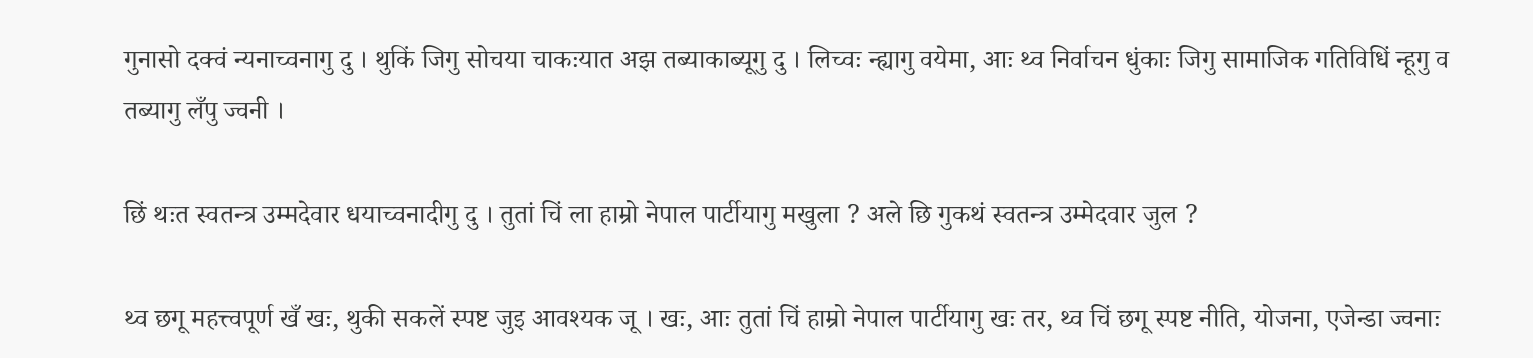गुनासो दक्वं न्यनाच्वनागु दु । थुकिं जिगु सोचया चाकःयात अझ तब्याकाब्यूगु दु । लिच्वः न्ह्यागु वयेमा, आः थ्व निर्वाचन धुंकाः जिगु सामाजिक गतिविधिं न्हूगु व तब्यागु लँपु ज्वनी ।

छिं थःत स्वतन्त्र उम्मदेवार धयाच्वनादीगु दु । तुतां चिं ला हाम्रो नेपाल पार्टीयागु मखुला ? अले छि गुकथं स्वतन्त्र उम्मेदवार जुल ?

थ्व छगू महत्त्वपूर्ण खँ खः, थुकी सकलें स्पष्ट जुइ आवश्यक जू । खः, आः तुतां चिं हाम्रो नेपाल पार्टीयागु खः तर, थ्व चिं छगू स्पष्ट नीति, योजना, एजेन्डा ज्वनाः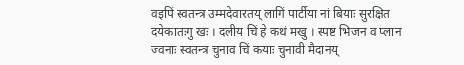वइपिं स्वतन्त्र उम्मदेवारतय् लागिं पार्टीया नां बियाः सुरक्षित दयेकातःगु खः । दलीय चिं हे कथं मखु । स्पष्ट भिजन व प्लान ज्वनाः स्वतन्त्र चुनाव चिं कयाः चुनावी मैदानय्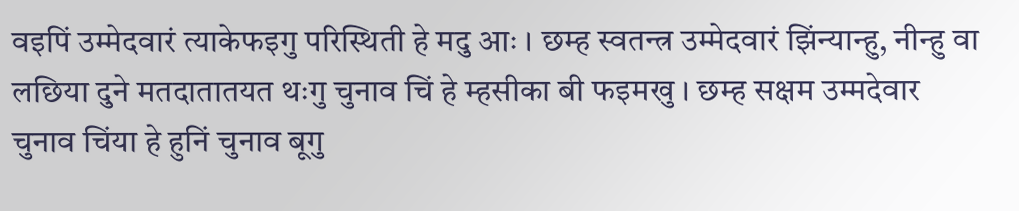वइपिं उम्मेदवारं त्याकेफइगु परिस्थिती हे मदु आः । छम्ह स्वतन्त्र उम्मेदवारं झिंन्यान्हु, नीन्हु वा लछिया दुने मतदातातयत थःगु चुनाव चिं हे म्हसीका बी फइमखु । छम्ह सक्षम उम्मदेवार चुनाव चिंया हे हुनिं चुनाव बूगु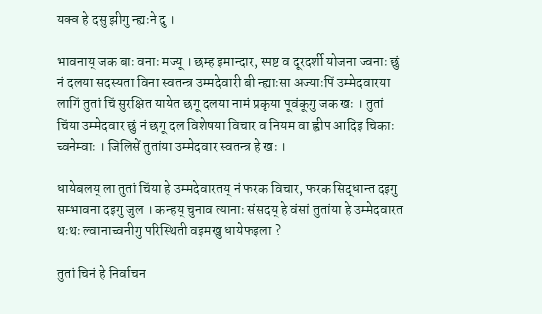यक्व हे दसु झीगु न्ह्यःने दु ।

भावनाय् जक बाः वनाः मज्यू । छम्ह इमान्दार, स्पष्ट व दूरदर्शी योजना ज्वनाः छुं नं दलया सदस्यता विना स्वतन्त्र उम्मदेवारी बी न्ह्याःसा अज्याःपिं उम्मेदवारया लागिं तुतां चिं सुरक्षित यायेत छगू दलया नामं प्रकृया पूवंकूगु जक खः । तुतां चिंया उम्मेदवार छुं नं छगू दल विशेषया विचार व नियम वा ह्वीप आदिइ चिकाः च्वनेम्वाः । जिलिसें तुतांया उम्मेदवार स्वतन्त्र हे खः ।

धायेबलय् ला तुतां चिंया हे उम्मदेवारतय् नं फरक विचार, फरक सिद्धान्त दइगु सम्भावना दइगु जुल । कन्हय् चुनाव त्यानाः संसदय् हे वंसां तुतांया हे उम्मेदवारत थःथः ल्वानाच्वनीगु परिस्थिती वइमखु धायेफइला ?

तुतां चिनं हे निर्वाचन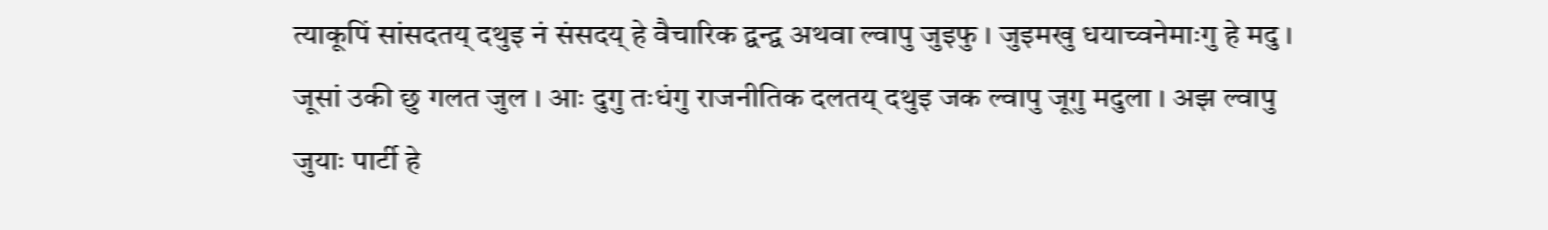त्याकूपिं सांसदतय् दथुइ नं संसदय् हे वैचारिक द्वन्द्व अथवा ल्वापु जुइफु । जुइमखु धयाच्वनेमाःगु हे मदु । जूसां उकी छु गलत जुल । आः दुगु तःधंगु राजनीतिक दलतय् दथुइ जक ल्वापु जूगु मदुला । अझ ल्वापु जुयाः पार्टी हे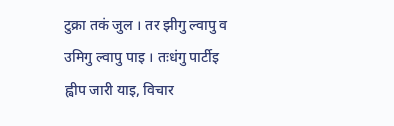टुक्रा तकं जुल । तर झीगु ल्वापु व उमिगु ल्वापु पाइ । तःधंगु पार्टीइ ह्वीप जारी याइ, विचार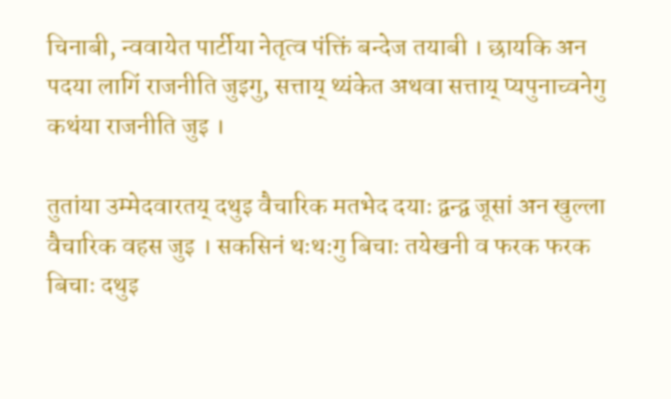चिनाबी, न्ववायेत पार्टीया नेतृत्व पंक्तिं बन्देज तयाबी । छायकि अन पदया लागिं राजनीति जुइगु, सत्ताय् थ्यंकेत अथवा सत्ताय् प्यपुनाच्वनेगु कथंया राजनीति जुइ ।

तुतांया उम्मेदवारतय् दथुइ वैचारिक मतभेद दयाः द्वन्द्व जूसां अन खुल्ला वैचारिक वहस जुइ । सकसिनं थःथःगु बिचाः तयेखनी व फरक फरक बिचाः दथुइ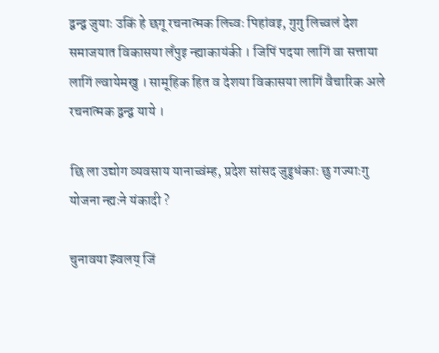द्वन्द्व जुयाः उकिं हे छगू रचनात्मक लिच्वः पिहांवइ, गुगु लिच्वलं देश समाजयात विकासया लँपुइ न्ह्याकायंकी । जिपिं पदया लागिं वा सत्ताया लागिं ल्वायेमखु । सामूहिक हित व देशया विकासया लागिं वैचारिक अले रचनात्मक द्वन्द्व याये ।

छि ला उद्योग व्यवसाय यानाच्वंम्ह, प्रदेश सांसद जुइुधंकाः छु गज्याःगु योजना न्ह्यःने यंकादी ?

चुनावया झ्वलय् जिं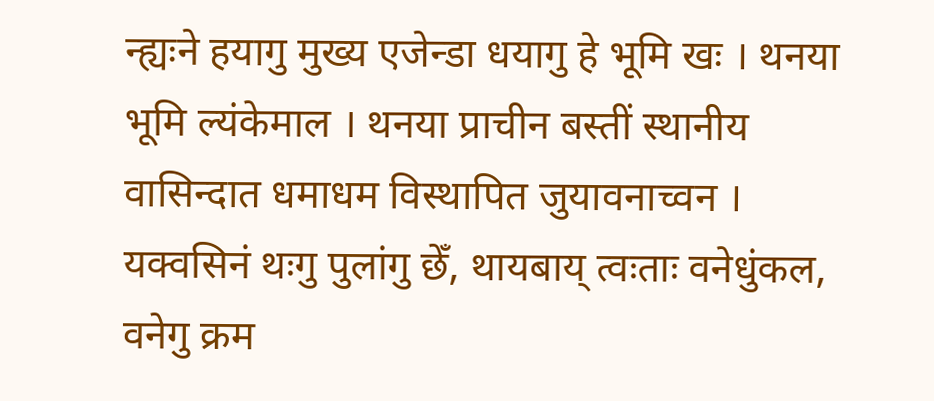न्ह्यःने हयागु मुख्य एजेन्डा धयागु हे भूमि खः । थनया भूमि ल्यंकेमाल । थनया प्राचीन बस्तीं स्थानीय वासिन्दात धमाधम विस्थापित जुयावनाच्वन । यक्वसिनं थःगु पुलांगु छेँ, थायबाय् त्वःताः वनेधुंकल, वनेगु क्रम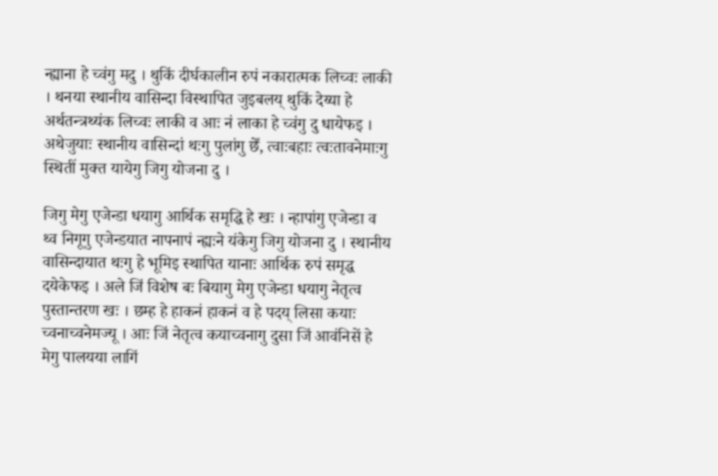न्ह्याना हे च्वंगु मदु । थुकिं दीर्घकालीन रुपं नकारात्मक लिच्वः लाकी । थनया स्थानीय वासिन्दा विस्थापित जुइबलय् थुकिं देय्या हे अर्थतन्त्रथ्यंक लिच्वः लाकी व आः नं लाका हे च्वंगु दु धायेफइ । अथेजुयाः स्थानीय वासिन्दां थःगु पुलांगु छेँ, त्वाःबहाः त्वःतावनेमाःगु स्थितीं मुक्त यायेगु जिगु योजना दु ।

जिगु मेगु एजेन्डा धयागु आर्थिक समृद्धि हे खः । न्हापांगु एजेन्डा व थ्व निगूगु एजेन्डयात नापनापं न्ह्यःने यंकेगु जिगु योजना दु । स्थानीय वासिन्दायात थःगु हे भूमिइ स्थापित यानाः आर्थिक रुपं समृद्ध दयेकेफइ । अले जिं विशेष बः बियागु मेगु एजेन्डा धयागु नेतृत्व पुस्तान्तरण खः । छम्ह हे हाकनं हाकनं व हे पदय् लिसा कयाः च्वनाच्वनेमज्यू । आः जिं नेतृत्व कयाच्वनागु दुसा जिं आवंनिसें हे मेगु पालयया लागिं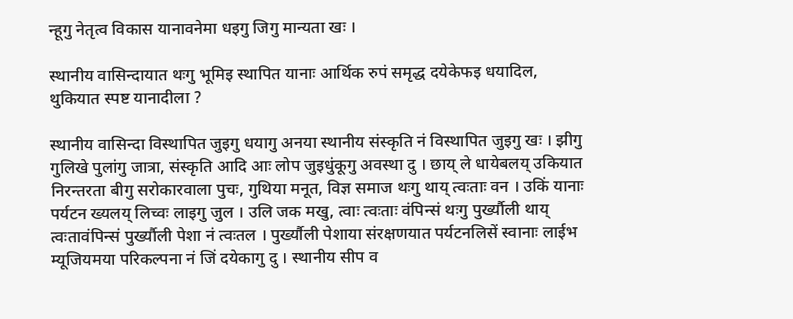न्हूगु नेतृत्व विकास यानावनेमा धइगु जिगु मान्यता खः ।

स्थानीय वासिन्दायात थःगु भूमिइ स्थापित यानाः आर्थिक रुपं समृद्ध दयेकेफइ धयादिल, थुकियात स्पष्ट यानादीला ?

स्थानीय वासिन्दा विस्थापित जुइगु धयागु अनया स्थानीय संस्कृति नं विस्थापित जुइगु खः । झीगु गुलिखे पुलांगु जात्रा, संस्कृति आदि आः लोप जुइधुंकूगु अवस्था दु । छाय् ले धायेबलय् उकियात निरन्तरता बीगु सरोकारवाला पुचः, गुथिया मनूत, विज्ञ समाज थःगु थाय् त्वःताः वन । उकिं यानाः पर्यटन ख्यलय् लिच्वः लाइगु जुल । उलि जक मखु, त्वाः त्वःताः वंपिन्सं थःगु पुर्ख्यौली थाय् त्वःतावंपिन्सं पुर्ख्यौली पेशा नं त्वःतल । पुर्ख्यौली पेशाया संरक्षणयात पर्यटनलिसें स्वानाः लाईभ म्यूजियमया परिकल्पना नं जिं दयेकागु दु । स्थानीय सीप व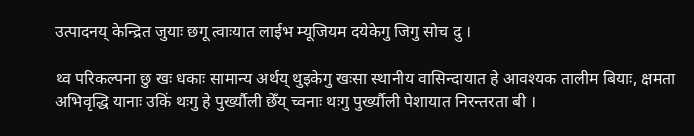उत्पादनय् केन्द्रित जुयाः छगू त्वाःयात लाईभ म्यूजियम दयेकेगु जिगु सोच दु ।

थ्व परिकल्पना छु खः धकाः सामान्य अर्थय् थुइकेगु खःसा स्थानीय वासिन्दायात हे आवश्यक तालीम बियाः, क्षमता अभिवृद्धि यानाः उकिं थःगु हे पुर्ख्यौली छेँय् च्वनाः थःगु पुर्ख्यौली पेशायात निरन्तरता बी ।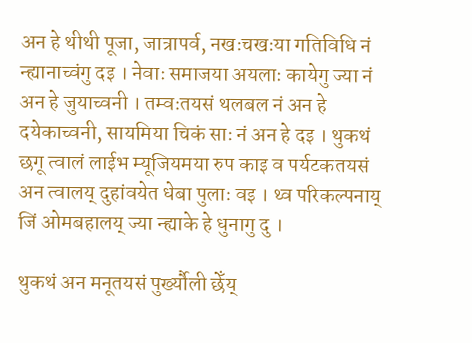अन हे थीथी पूजा, जात्रापर्व, नखःचखःया गतिविधि नं न्ह्यानाच्वंगु दइ । नेवाः समाजया अयलाः कायेगु ज्या नं अन हे जुयाच्वनी । तम्वःतयसं थलबल नं अन हे दयेकाच्वनी, सायमिया चिकं साः नं अन हे दइ । थुकथं छगू त्वालं लाईभ म्यूजियमया रुप काइ व पर्यटकतयसं अन त्वालय् दुहांवयेत धेबा पुलाः वइ । थ्व परिकल्पनाय् जिं ओमबहालय् ज्या न्ह्याके हे धुनागु दु ।

थुकथं अन मनूतयसं पुर्ख्यौली छेँय्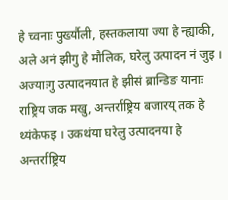हे च्वनाः पुर्ख्यौली, हस्तकलाया ज्या हे न्ह्याकी, अले अनं झीगु हे मौलिक, घरेलु उत्पादन नं जुइ । अज्याःगु उत्पादनयात हे झीसं ब्रान्डिङ यानाः राष्ट्रिय जक मखु, अन्तर्राष्ट्रिय बजारय् तक हे थ्यंकेफइ । उकथंया घरेलु उत्पादनया हे अन्तर्राष्ट्रिय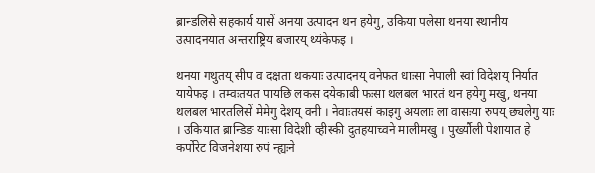ब्रान्डलिसे सहकार्य यासें अनया उत्पादन थन हयेगु, उकिया पलेसा थनया स्थानीय उत्पादनयात अन्तराष्ट्रिय बजारय् थ्यंकेफइ ।

थनया गथुतय् सीप व दक्षता थकयाः उत्पादनय् वनेफत धाःसा नेपाली स्वां विदेशय् निर्यात यायेफइ । तम्वःतयत पायछि लकस दयेकाबी फःसा थलबल भारतं थन हयेगु मखु, थनया थलबल भारतलिसें मेमेगु देशय् वनी । नेवाःतयसं काइगु अयलाः ला वासःया रुपय् छ्यलेगु याः । उकियात ब्रान्डिङ याःसा विदेशी व्हीस्की दुतहयाच्वने मालीमखु । पुर्ख्यौली पेशायात हे कर्पोरेट विजनेशया रुपं न्ह्यःने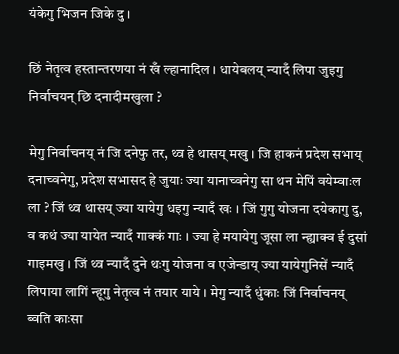यंकेगु भिजन जिके दु ।

छिं नेतृत्व हस्तान्तरणया नं खँ ल्हानादिल । धायेबलय् न्यादँ लिपा जुइगु निर्वाचयन् छि दनादीमखुला ?

मेगु निर्वाचनय् नं जि दनेफु तर, थ्व हे थासय् मखु । जि हाकनं प्रदेश सभाय् दनाच्वनेगु, प्रदेश सभासद हे जुयाः ज्या यानाच्वनेगु सा थन मेपिं वयेम्वाःल ला ? जिं थ्व थासय् ज्या यायेगु धइगु न्यादँ खः । जिं गुगु योजना दयेकागु दु, व कथं ज्या यायेत न्यादँ गाक्कं गाः । ज्या हे मयायेगु जूसा ला न्ह्याक्व ई दुसां गाइमखु । जिं थ्व न्यादँ दुने थःगु योजना व एजेन्डाय् ज्या यायेगुनिसें न्यादँ लिपाया लागिं न्हूगु नेतृत्व नं तयार याये । मेगु न्यादँ धुंकाः जिं निर्वाचनय् ब्वति काःसा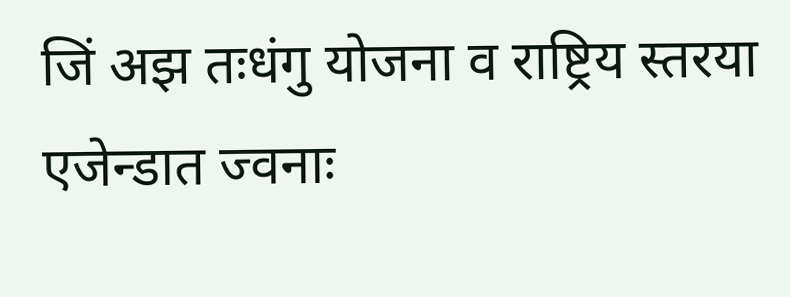जिं अझ तःधंगु योजना व राष्ट्रिय स्तरया एजेन्डात ज्वनाः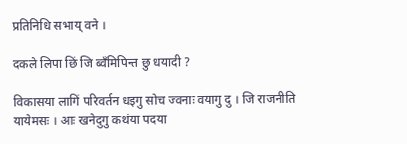प्रतिनिधि सभाय् वने ।

दकले लिपा छिं जि ब्वँमिपिन्त छु धयादी ?

विकासया लागिं परिवर्तन धइगु सोच ज्वनाः वयागु दु । जि राजनीति यायेमसः । आः खनेदुगु कथंया पदया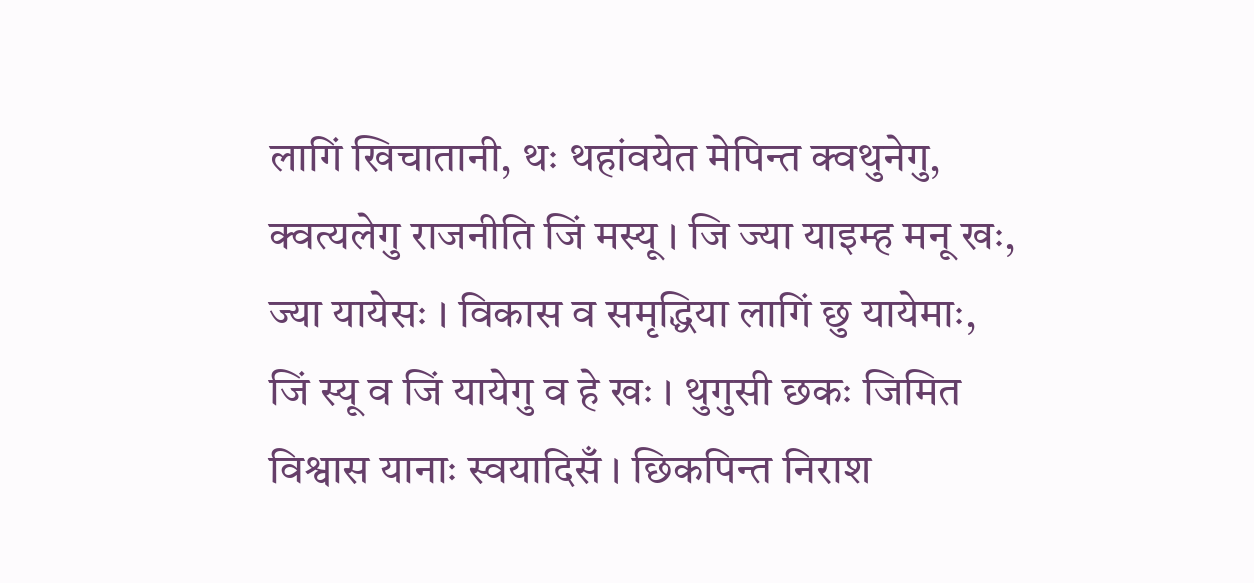लागिं खिचातानी, थः थहांवयेत मेपिन्त क्वथुनेगु, क्वत्यलेगु राजनीति जिं मस्यू । जि ज्या याइम्ह मनू खः, ज्या यायेसः । विकास व समृद्धिया लागिं छु यायेमाः, जिं स्यू व जिं यायेगु व हे खः । थुगुसी छकः जिमित विश्वास यानाः स्वयादिसँ । छिकपिन्त निराश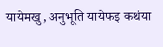यायेमखु, अनुभूति यायेफइ कथंया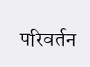परिवर्तन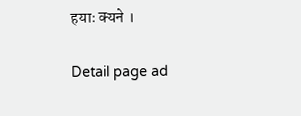हयाः क्यने ।

Detail page ad